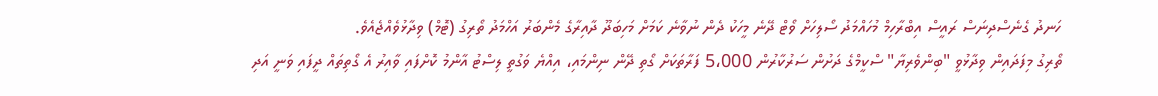ހަނދު ގެނެސްދިނަސް ރައީސް އިބްރާހިމް މުހައްމަދު ސޯލިހަށް ވޯޓް ދޭނެ މީހަކު ދެން ނުވާނެ ކަމަށް މަހިބަދޫ ދާއިރާގެ މެންބަރު އަހްމަދު ތޯރިގު (ޓޮމް) ވިދާޅުވެއްޖެއެވެ.
ތޯރިގު މިފަދައިން ވިދާޅުވީ "ބިންވެރިޔާ" ސްކީމްގެ ދަށުން ސަރުކާރުން 5،000 ފަރާތަކަށް ގޯތި ދޭން ނިންމައި، އިއްޔެ ވަގުތީ ލިސްޓު އާންމު ކޮށްފައި ވާއިރު އެ ގޯތިތައް ދީފައި ވަނީ އަދި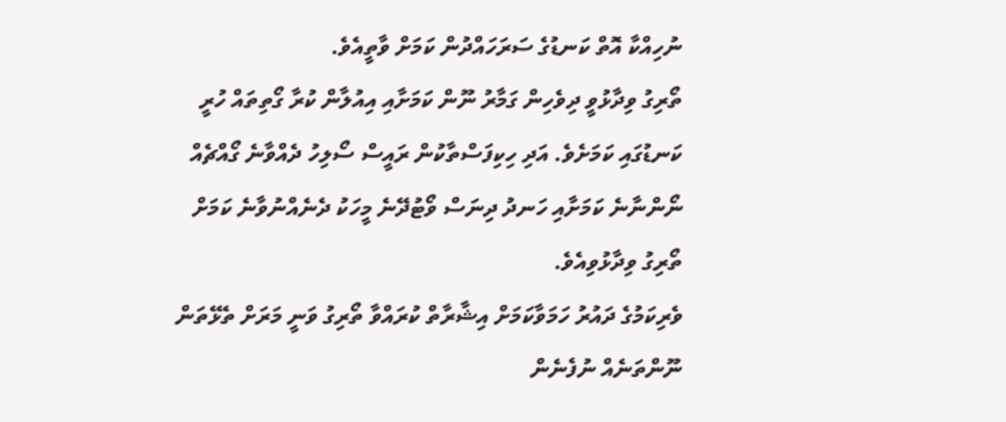ނުހިއްކާ އޮތް ކަނޑުގެ ސަރަހައްދުން ކަމަށް ވާތީއެވެ.
ތޯރިގު ވިދާޅުވީ ދިވެހިން ގަމާރު ނޫން ކަމަށާއި އިއުލާން ކުރާ ގޯތިތައް ހުރީ ކަނޑުގައި ކަމަށެވެ. އަދި ހިކިފަސްތާކުން ރައީސް ސޯލިހު ދެއްވާނެ ގޯއްޗެއް ނޯންނާނެ ކަމަށާއި ހަނދު ދިނަސް ވޯޓުދޭނެ މީހަކު ދެނެއްނުވާނެ ކަމަށް ތޯރިގު ވިދާޅުވިއެވެ.
ވެރިކަމުގެ ދައުރު ހަމަވާކަމަށް އިޝާރާތް ކުރައްވާ ތޯރިގު ވަނީ މަރަށް ތެޅޭތަން ނޫންތަނެއް ނުފެނެން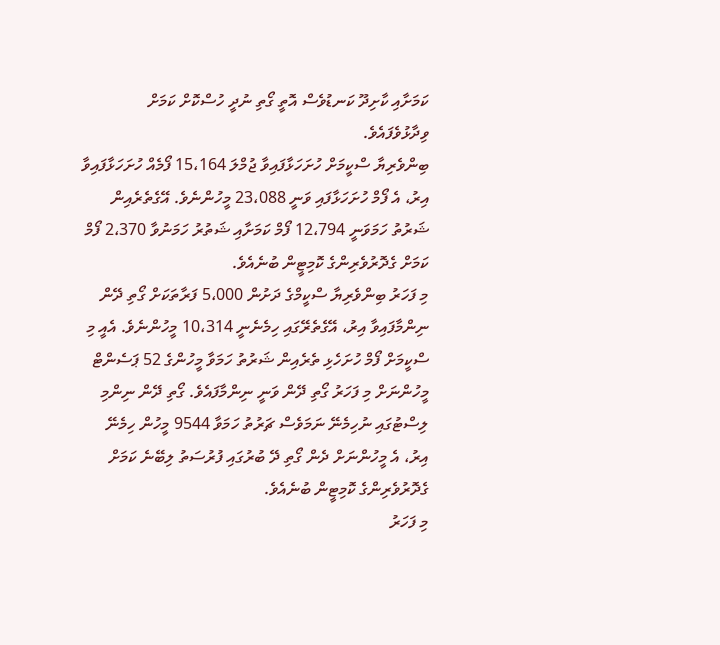ކަމަށާއި ކާށިދޫ ކަނޑުވެސް އޮތީ ގޯތި ނުދީ ހުސްކޮށް ކަމަށް ވިދާޅުވެފައެވެ.
ބިންވެރިޔާ ސްކީމަށް ހުށަހަޅާފައިވާ ޖުމްލަ 15،164 ފޯމެއް ހުށަހަޅާފައިވާ އިރު، އެ ފޯމް ހުށަހަޅާފައި ވަނީ 23،088 މީހުންނެވެ. އޭގެތެރެއިން ޝަރުތު ހަމަވަނީ 12،794 ފޯމް ކަމަށާއި ޝަތުރު ހަމަނުވާ 2،370 ފޯމް ކަމަށް ގެދޮރުވެރިންގެ ކޮމިޓީން ބުނެއެވެ.
މި ފަހަރު ބިންވެރިޔާ ސްކީމްގެ ދަށުން 5،000 ފަރާތަކަށް ގޯތި ދޭން ނިންމާފައިވާ އިރު، އޭގެތެރޭގައި ހިމެނެނީ 10،314 މީހުންނެވެ. އެއީ މި ސްކީމަށް ފޯމް ހުށަހެޅި ތެރެއިން ޝަރުތު ހަމަވާ މީހުންގެ 52 ޕަސެންޓް މީހުންނަށް މި ފަހަރު ގޯތި ދޭން ވަނީ ނިންމާފައެވެ. ގޯތި ދޭން ނިންމި ލިސްޓުގައި ނުހިމެނޭ ނަމަވެސް ޗަރުތު ހަމަވާ 9544 މީހުން ހިމެނޭ އިރު، އެ މީހުންނަށް ދެން ގޯތި ދޭ ބުރުގައި ފުރުސަތު ލިބޭނެ ކަމަށް ގެދޮރުވެރިންގެ ކޮމިޓީން ބުނެއެވެ.
މި ފަހަރު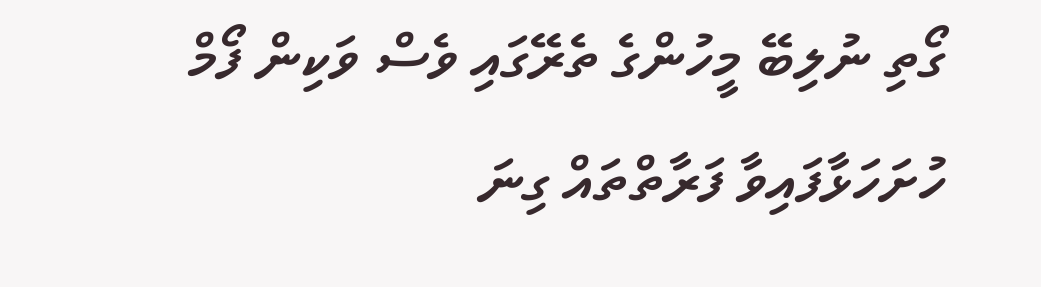ގޯތި ނުލިބޭ މީހުންގެ ތެރޭގައި ވެސް ވަކިން ފޯމް ހުށަހަޅާފައިވާ ފަރާތްތައް ގިނަ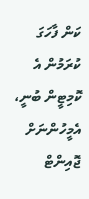ކަން ފާހަގަ ކުރަމުން އެ ކޮމިޓީން ބުނީ، އެމީހުންނަށް ޖޮއިންޓް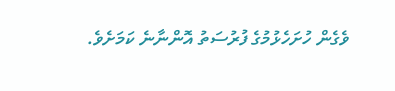ވެގެން ހުށަހެޅުމުގެ ފުރުސަތު އޮންނާނެ ކަމަށެވެ.